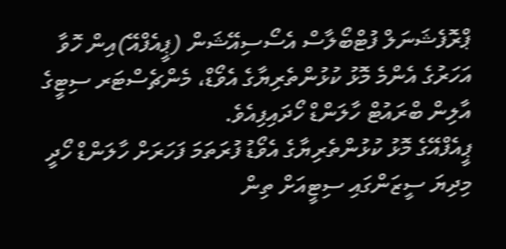ޕްރޮފެޝަނަލް ފުޓްބޯލާސް އެސޯސިއޭޝަން (ޕީއެފްއޭ)އިން ހޮވާ އަހަރުގެ އެންމެ މޮޅު ކުޅުންތެރިޔާގެ އެވޯޑް، މެންޗެސްޓަރ ސިޓީގެ އާލިން ބްރައުޓް ހާލަންޑް ހޯދައިފިއެވެ.
ޕީއެފްއޭގެ މޮޅު ކުޅުންތެރިޔާގެ އެވޯޑު ފުރަތަމަ ފަހަރަށް ހާލަންޑް ހޯދީ މިދިޔަ ސީޒަންގައި ސިޓީއަށް ތިން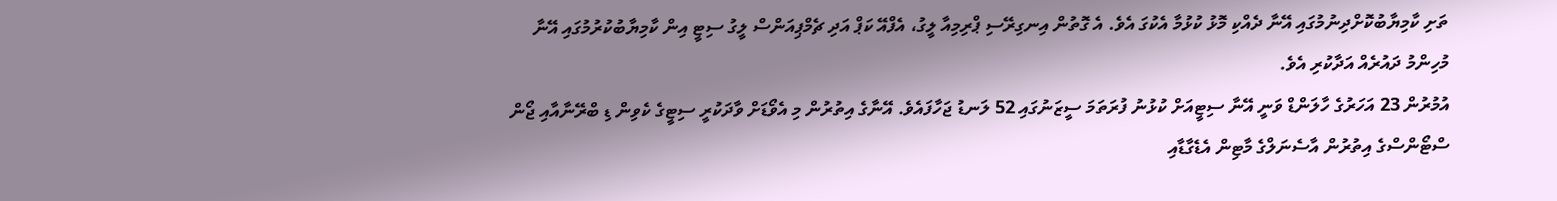ތަށި ކާމިޔާބުކޮށްދިނުމުގައި އޭނާ ދެއްކި މޮޅު ކުޅުމާ އެކުގަ އެވެ. އެ ގޮތުން އިނގިރޭސި ޕްރިމިއާ ލީގު، އެފްއޭ ކަޕް އަދި ޗެމްޕިއަންސް ލީގު ސިޓީ އިން ކާމިޔާބުކުރުމުގައި އޭނާ މުހިންމު ދައުރެއް އަދާކުރި އެވެ.
އުމުރުން 23 އަހަރުގެ ހާލަންޑް ވަނީ އޭނާ ސިޓީއަށް ކުޅުނު ފުރަތަމަ ސީޒަނުގައި 52 ލަނޑު ޖަހާފައެވެ. އޭނާގެ އިތުރުން މި އެވޯޑަށް ވާދަކުރީ ސިޓީގެ ކެވިން ޑި ބްރޭނާއާއި ޖޯން ސްޓޯންސްގެ އިތުރުން އާސެނަލްގެ މާޓިން އެޑެގާޑާއި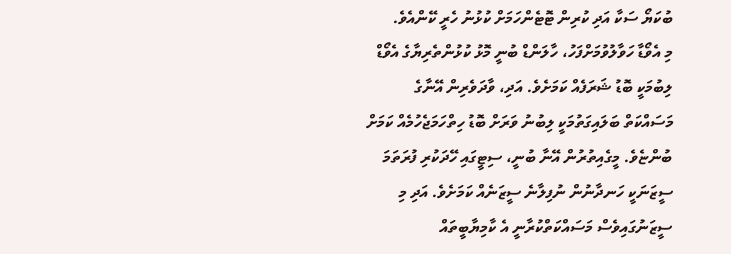ބުކަޔޯ ސަކާ އަދި ކުރިން ޓޮޓެންހަމަށް ކުޅުނު ހެރީ ކޭންއެވެ.
މި އެވޯޑާ ހަވާލުވުމަށްފަހު، ހާލަންޑް ބުނީ މޮޅު ކުޅުންތެރިޔާގެ އެވޯޑް ލިބުމަކީ ބޮޑު ޝަރަފެއް ކަމަށެވެ. އަދި، ވާދަވެރިން އޭނާގެ މަސައްކަތް ބަލައިގަތުމަކީ ލިބުނު ވަރަށް ބޮޑު ހިތްހަމަޖެހުމެއް ކަމަށް ބުންޏެވެ. މީގެއިތުރުން އޭނާ ބުނީ، ސިޓީގައި ހޭދަކުރި ފުރަތަމަ ސީޒަނަކީ ހަނދާނުން ނުފިލާނެ ސީޒަނެއް ކަމަށެވެ. އަދި މި ސީޒަނުގައިވެސް މަސައްކަތްކުރާނީ އެ ކާމިޔާބީތައް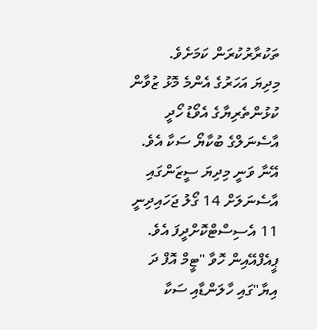ތަކުރާރުކުރަން ކަމަށެވެ.
މިދިޔަ އަހަރުގެ އެންމެ މޮޅު ޒުވާން ކުޅުންތެރިޔާގެ އެވޯޑު ހޯދީ އާސެނަލްގެ ބުކާޔޯ ސަކާ އެވެ. އޭނާ ވަނީ މިދިޔަ ސީޒަންގައި އާސެނަލަށް 14 ގޯލު ޖަހައިދިނީ 11 އެސިސްޓްކޮށްދީފަ އެވެ.
ޕީއެފްއޭއިން ހޮވާ "ޓީމް އޮފް ދަ އިޔާ"ގައި ހާލަންޑާއި ސަކާ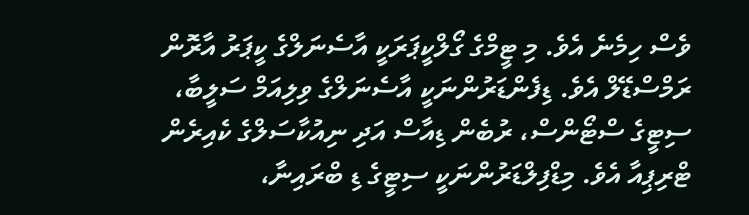ވެސް ހިމެނެ އެވެ. މި ޓީމްގެ ގޯލްކީޕަރަކީ އާސެނަލްގެ ކީޕަރު އާރޮން ރަމްސްޑޭލް އެވެ. ޑިފެންޑަރުންނަކީ އާސެނަލްގެ ވިލިއަމް ސަލީބާ، ސިޓީގެ ސްޓޯންސް، ރުބެން ޑިއާސް އަދި ނިއުކާސަލްގެ ކެއިރެން ޓްރިޕިއާ އެވެ. މިޑްފިލްޑަރުންނަކީ ސިޓީގެ ޑި ބްރައިނާ،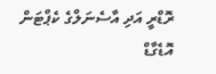ރޮޑްރީ އަދި އާސެނަލްގެ ކެޕްޓަން އޮޑެގާޑް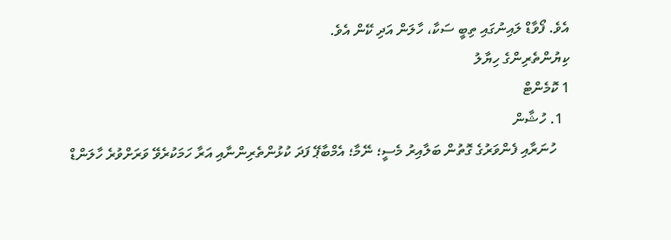އެވެ. ފޯވާޑް ލައިނުގައި ތިބީ ސަކާ، ހާލަން އަދި ކޭން އެވެ.
ކިޔުންތެރިންގެ ހިޔާލު
1 ކޮމެންޓް
  1. ހުޝާން
    ހުނަރާއި ފެންވަރުގެ ގޮތުން ބަލާއިރު މެސީ؛ ނޭމާ؛ އެމްބާޕޭ ފަދަ ކުޅުންތެރިންނާއި އަރާ ހަމަކުރެވޭ ވަރަށްވުރެ ހާލަންޑް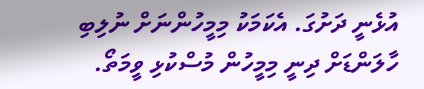އުޅެނީ ދަށުގަ. އެކަމަކު މިމީހުންނަށް ނުލިބި ހާލަންޑަށް ދިނީ މިމީހުން މުސްކުޅި ވީމަތޯ.